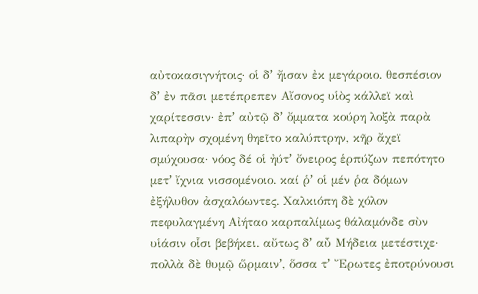αὐτοκασιγνήτοις· οἱ δʼ ἤισαν ἐκ μεγάροιο. θεσπέσιον δʼ ἐν πᾶσι μετέπρεπεν Αἴσονος υἱὸς κάλλεϊ καὶ χαρίτεσσιν· ἐπʼ αὐτῷ δʼ ὄμματα κούρη λοξὰ παρὰ λιπαρὴν σχομένη θηεῖτο καλύπτρην, κῆρ ἄχεϊ σμύχουσα· νόος δέ οἱ ἠύτʼ ὄνειρος ἑρπύζων πεπότητο μετʼ ἴχνια νισσομένοιο. καί ῥʼ οἱ μέν ῥα δόμων ἐξήλυθον ἀσχαλόωντες. Χαλκιόπη δὲ χόλον πεφυλαγμένη Αἰήταο καρπαλίμως θάλαμόνδε σὺν υἱάσιν οἷσι βεβήκει. αὔτως δʼ αὖ Μήδεια μετέστιχε· πολλὰ δὲ θυμῷ ὥρμαινʼ, ὅσσα τʼ Ἔρωτες ἐποτρύνουσι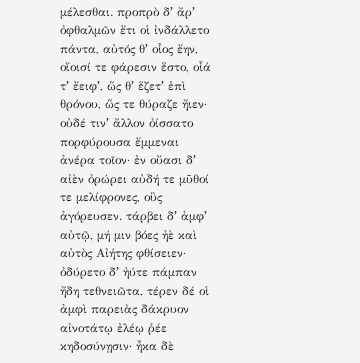μέλεσθαι. προπρὸ δʼ ἄρʼ ὀφθαλμῶν ἔτι οἱ ἰνδάλλετο πάντα, αὐτός θʼ οἷος ἔην, οἵοισί τε φάρεσιν ἕστο, οἷά τʼ ἔειφʼ, ὥς θʼ ἕζετʼ ἐπὶ θρόνου, ὥς τε θύραζε ἤιεν· οὐδέ τινʼ ἄλλον ὀίσσατο πορφύρουσα ἔμμεναι ἀνέρα τοῖον· ἐν οὔασι δʼ αἰὲν ὀρώρει αὐδή τε μῦθοί τε μελίφρονες, οὓς ἀγόρευσεν. τάρβει δʼ ἀμφʼ αὐτῷ, μή μιν βόες ἠὲ καὶ αὐτὸς Αἰήτης φθίσειεν· ὀδύρετο δʼ ἠύτε πάμπαν ἤδη τεθνειῶτα, τέρεν δέ οἱ ἀμφὶ παρειὰς δάκρυον αἰνοτάτῳ ἐλέῳ ῥέε κηδοσύνῃσιν· ἦκα δὲ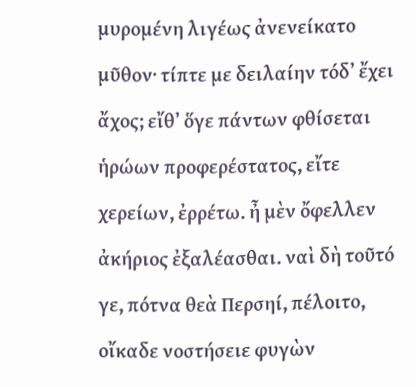μυρομένη λιγέως ἀνενείκατο μῦθον· τίπτε με δειλαίην τόδʼ ἔχει ἄχος; εἴθʼ ὅγε πάντων φθίσεται ἡρώων προφερέστατος, εἴτε χερείων, ἐρρέτω. ἦ μὲν ὄφελλεν ἀκήριος ἐξαλέασθαι. ναὶ δὴ τοῦτό γε, πότνα θεὰ Περσηί, πέλοιτο, οἴκαδε νοστήσειε φυγὼν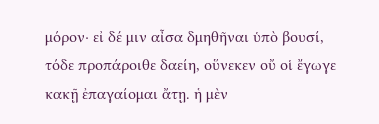μόρον· εἰ δέ μιν αἶσα δμηθῆναι ὑπὸ βουσί, τόδε προπάροιθε δαείη, οὕνεκεν οὔ οἱ ἔγωγε κακῇ ἐπαγαίομαι ἄτῃ. ἡ μὲν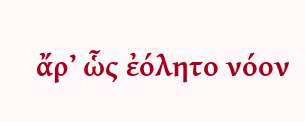ἄρʼ ὧς ἐόλητο νόον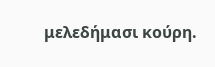μελεδήμασι κούρη.